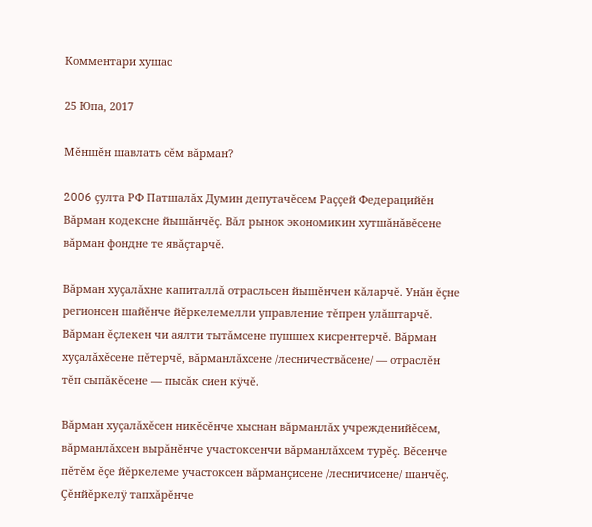Комментари хушас

25 Юпа, 2017

Мĕншĕн шавлать сĕм вăрман?

2006 çулта РФ Патшалăх Думин депутачĕсем Раççей Федерацийĕн Вăрман кодексне йышăнчĕç. Вăл рынок экономикин хутшăнăвĕсене вăрман фондне те явăçтарчĕ.

Вăрман хуçалăхне капиталлă отрасльсен йышĕнчен кăларчĕ. Унăн ĕçне регионсен шайĕнче йĕркелемелли управление тĕпрен улăштарчĕ. Вăрман ĕçлекен чи аялти тытăмсене пушшех кисрентерчĕ. Вăрман хуçалăхĕсене пĕтерчĕ, вăрманлăхсене /лесничествăсене/ — отраслĕн тĕп сыпăкĕсене — пысăк сиен кÿчĕ.

Вăрман хуçалăхĕсен никĕсĕнче хыснан вăрманлăх учрежденийĕсем, вăрманлăхсен вырăнĕнче участоксенчи вăрманлăхсем турĕç. Вĕсенче пĕтĕм ĕçе йĕркелеме участоксен вăрманçисене /лесничисене/ шанчĕç. Çĕнйĕркелÿ тапхăрĕнче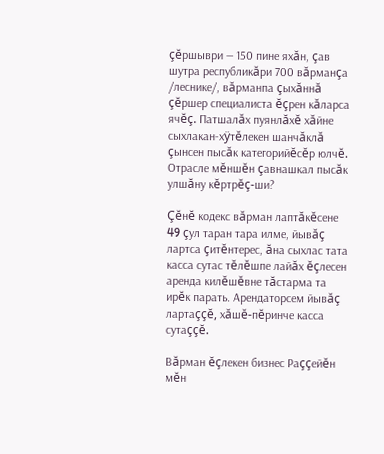çĕршыври — 150 пине яхăн, çав шутра республикăри 700 вăрманçа /леснике/, вăрманпа çыхăннă çĕршер специалиста ĕçрен кăларса ячĕç. Патшалăх пуянлăхĕ хăйне сыхлакан-хÿтĕлекен шанчăклă çынсен пысăк категорийĕсĕр юлчĕ. Отрасле мĕншĕн çавнашкал пысăк улшăну кĕртрĕç-ши?

Çĕнĕ кодекс вăрман лаптăкĕсене 49 çул таран тара илме, йывăç лартса çитĕнтерес, ăна сыхлас тата касса сутас тĕлĕшпе лайăх ĕçлесен аренда килĕшĕвне тăстарма та ирĕк парать. Арендаторсем йывăç лартаççĕ, хăшĕ-пĕринче касса сутаççĕ.

Вăрман ĕçлекен бизнес Раççейĕн мĕн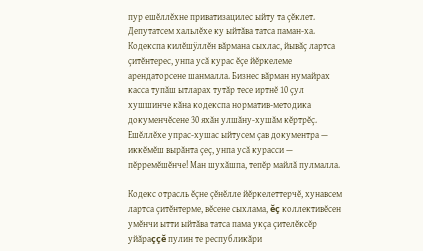пур ешĕллĕхне приватизацилес ыйту та çĕклет. Депутатсем хальлĕхе ку ыйтăва татса паман-ха. Кодекспа килĕшÿллĕн вăрмана сыхлас, йывăç лартса çитĕнтерес, унпа усă курас ĕçе йĕркелеме арендаторсене шанмалла. Бизнес вăрман нумайрах касса тупăш ытларах тутăр тесе иртнĕ 10 çул хушшинче кăна кодекспа норматив-методика докуменчĕсене 30 яхăн улшăну-хушăм кĕртрĕç. Ешĕллĕхе упрас-хушас ыйтусем çав документра — иккĕмĕш вырăнта çеç, унпа усă курасси — пĕрремĕшĕнче! Ман шухăшпа, тепĕр майлă пулмалла.

Кодекс отрасль ĕçне çĕнĕлле йĕркелеттерчĕ, хунавсем лартса çитĕнтерме, вĕсене сыхлама, ĕç коллективĕсен умĕнчи ытти ыйтăва татса пама укçа çителĕксĕр уйăраççĕ пулин те республикăри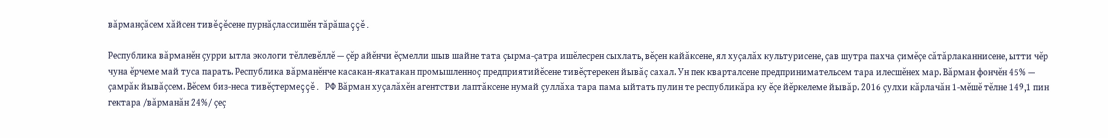вăрманçăсем хăйсен тивĕçĕсене пурнăçлассишĕн тăрăшаççĕ.

Республика вăрманĕн çурри ытла экологи тĕллевĕллĕ — çĕр айĕнчи ĕçмелли шыв шайне тата çырма-çатра ишĕлесрен сыхлать, вĕçен кайăксене, ял хуçалăх культурисене, çав шутра пахча çимĕçе сăтăрлаканнисене, ытти чĕр чуна ĕрчеме май туса парать. Республика вăрманĕнче касакан-якатакан промышленноç предприятийĕсене тивĕçтерекен йывăç сахал. Ун пек кварталсене предпринимательсем тара илесшĕнех мар. Вăрман фончĕн 45% — çамрăк йывăçсем. Вĕсем биз-неса тивĕçтермеççĕ. РФ Вăрман хуçалăхĕн агентстви лаптăксене нумай çуллăха тара пама ыйтать пулин те республикăра ку ĕçе йĕркелеме йывăр. 2016 çулхи кăрлачăн 1-мĕшĕ тĕлне 149,1 пин гектара /вăрманăн 24%/ çеç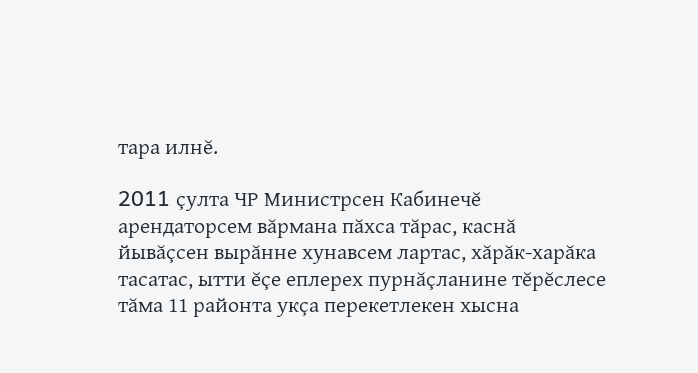тара илнĕ.

2011 çулта ЧР Министрсен Кабинечĕ арендаторсем вăрмана пăхса тăрас, каснă йывăçсен вырăнне хунавсем лартас, хăрăк-харăка тасатас, ытти ĕçе еплерех пурнăçланине тĕрĕслесе тăма 11 районта укçа перекетлекен хысна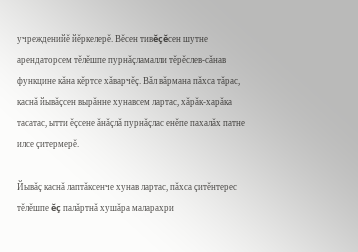учрежденийĕ йĕркелерĕ. Вĕсен тивĕçĕсен шутне арендаторсем тĕлĕшпе пурнăçламалли тĕрĕслев-сăнав функцине кăна кĕртсе хăварчĕç. Вăл вăрмана пăхса тăрас, каснă йывăçсен вырăнне хунавсем лартас, хăрăк-харăка тасатас, ытти ĕçсене ăнăçлă пурнăçлас енĕпе пахалăх патне илсе çитермерĕ.

Йывăç каснă лаптăксенче хунав лартас, пăхса çитĕнтерес тĕлĕшпе ĕç палăртнă хушăра маларахри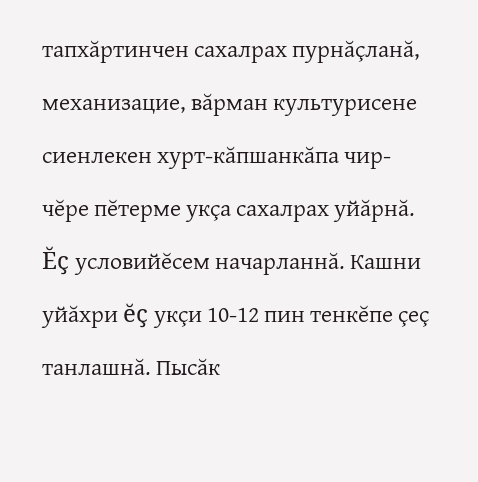тапхăртинчен сахалрах пурнăçланă, механизацие, вăрман культурисене сиенлекен хурт-кăпшанкăпа чир-чĕре пĕтерме укçа сахалрах уйăрнă. Ĕç условийĕсем начарланнă. Кашни уйăхри ĕç укçи 10-12 пин тенкĕпе çеç танлашнă. Пысăк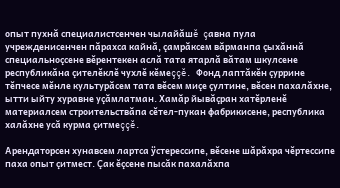опыт пухнă специалистсенчен чылайăшĕ çавна пула учрежденисенчен пăрахса кайнă, çамрăксем вăрманпа çыхăннă специальноçсене вĕрентекен аслă тата ятарлă вăтам шкулсене республикăна çителĕклĕ чухлĕ кĕмеççĕ. Фонд лаптăкĕн çуррине тĕпчесе мĕнле культурăсем тата вĕсем миçе çултине, вĕсен пахалăхне, ытти ыйту хуравне уçăмлатман. Хамăр йывăçран хатĕрленĕ материалсем строительствăпа сĕтел-пукан фабрикисене, республика халăхне усă курма çитмеççĕ.

Арендаторсен хунавсем лартса ÿстерессипе, вĕсене шăрăхра чĕртессипе паха опыт çитмест. Çак ĕçсене пысăк пахалăхпа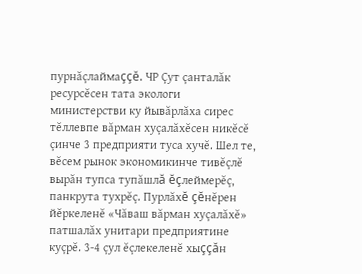пурнăçлаймаççĕ. ЧР Çут çанталăк ресурсĕсен тата экологи министерстви ку йывăрлăха сирес тĕллевпе вăрман хуçалăхĕсен никĕсĕ çинче 3 предприяти туса хучĕ. Шел те, вĕсем рынок экономикинче тивĕçлĕ вырăн тупса тупăшлă ĕçлеймерĕç, панкрута тухрĕç. Пурлăхĕ çĕнĕрен йĕркеленĕ «Чăваш вăрман хуçалăхĕ» патшалăх унитари предприятине куçрĕ. 3-4 çул ĕçлекеленĕ хыççăн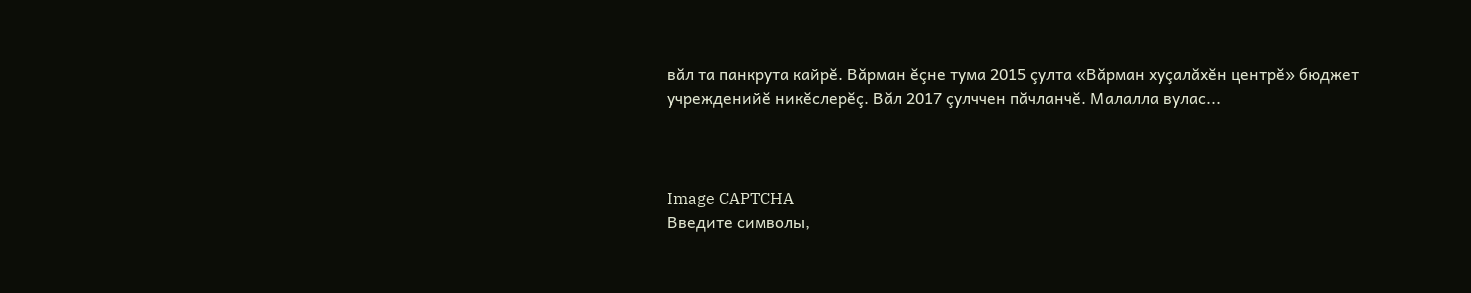вăл та панкрута кайрĕ. Вăрман ĕçне тума 2015 çулта «Вăрман хуçалăхĕн центрĕ» бюджет учрежденийĕ никĕслерĕç. Вăл 2017 çулччен пăчланчĕ. Малалла вулас...



Image CAPTCHA
Введите символы,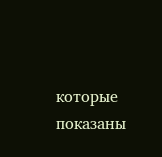которые показаны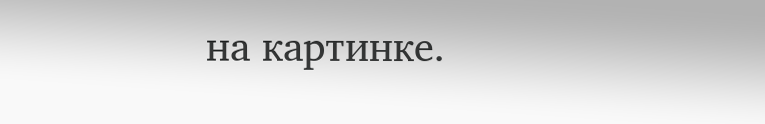на картинке.